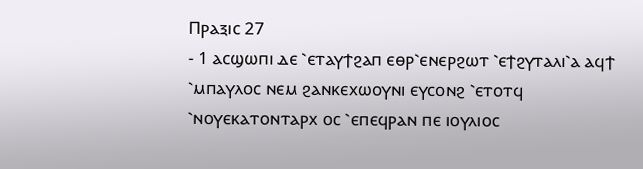Ⲡⲣⲁⲝⲓⲥ 27
- 1 ⲁⲥϣⲱⲡⲓ ⲇⲉ ⳿ⲉⲧⲁⲩϯϩⲁⲡ ⲉⲑⲣ⳿ⲉⲛⲉⲣϩⲱⲧ ⳿ⲉϯϩⲩⲧⲁⲗⲓ⳿ⲁ ⲁϥϯ ⳿ⲙⲡⲁⲩⲗⲟⲥ ⲛⲉⲙ ϩⲁⲛⲕⲉⲭⲱⲟⲩⲛⲓ ⲉⲩⲥⲟⲛϩ ⳿ⲉⲧⲟⲧϥ ⳿ⲛⲟⲩⲉⲕⲁⲧⲟⲛⲧⲁⲣⲭ ⲟⲥ ⳿ⲉⲡⲉϥⲣⲁⲛ ⲡⲉ ⲓⲟⲩⲗⲓⲟⲥ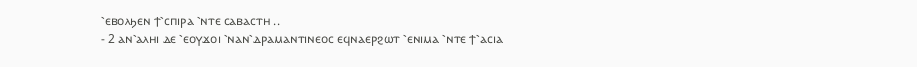⳿ⲉⲃⲟⲗϧⲉⲛ ϯ⳿ⲥⲡⲓⲣⲁ ⳿ⲛⲧⲉ ⲥⲁⲃⲁⲥⲧⲏ ..
- 2 ⲁⲛ⳿ⲁⲗⲏⲓ ⲇⲉ ⳿ⲉⲟⲩϫⲟⲓ ⳿ⲛⲁⲛ⳿ⲇⲣⲁⲙⲁⲛⲧⲓⲛⲉⲟⲥ ⲉϥⲛⲁⲉⲣϩⲱⲧ ⳿ⲉⲛⲓⲙⲁ ⳿ⲛⲧⲉ ϯ⳿ⲁⲥⲓⲁ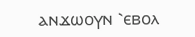ⲁⲛϫⲱⲟⲩⲛ ⳿ⲉⲃⲟⲗ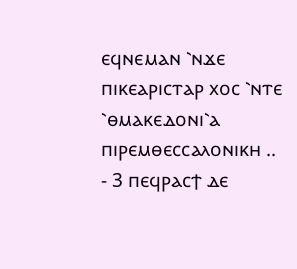ⲉϥⲛⲉⲙⲁⲛ ⳿ⲛϫⲉ ⲡⲓⲕⲉⲁⲣⲓⲥⲧⲁⲣ ⲭⲟⲥ ⳿ⲛⲧⲉ ⳿ⲑⲙⲁⲕⲉⲇⲟⲛⲓ⳿ⲁ ⲡⲓⲣⲉⲙⲑⲉⲥⲥⲁⲗⲟⲛⲓⲕⲏ ..
- 3 ⲡⲉϥⲣⲁⲥϯ ⲇⲉ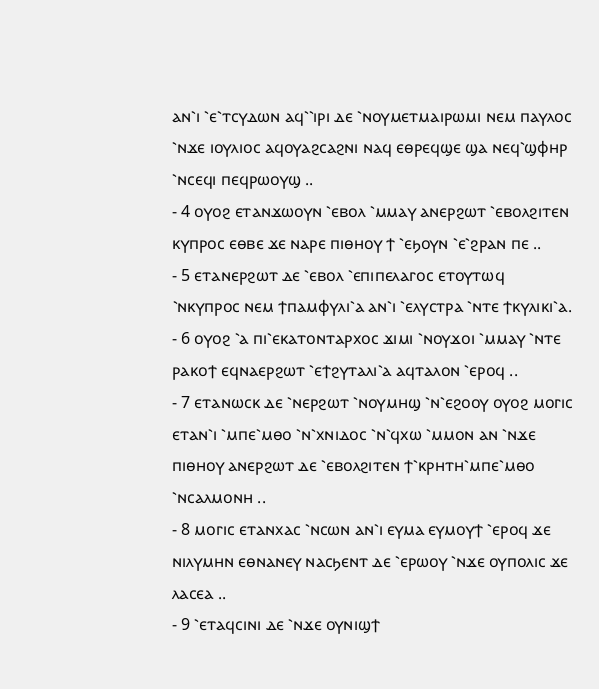ⲁⲛ⳿ⲓ ⳿ⲉ⳿ⲧⲥⲩⲇⲱⲛ ⲁϥ⳿⳿ⲓⲣⲓ ⲇⲉ ⳿ⲛⲟⲩⲙⲉⲧⲙⲁⲓⲣⲱⲙⲓ ⲛⲉⲙ ⲡⲁⲩⲗⲟⲥ ⳿ⲛϫⲉ ⲓⲟⲩⲗⲓⲟⲥ ⲁϥⲟⲩⲁϩⲥⲁϩⲛⲓ ⲛⲁϥ ⲉⲑⲣⲉϥϣⲉ ϣⲁ ⲛⲉϥ⳿ϣⲫⲏⲣ ⳿ⲛⲥⲉϥⲓ ⲡⲉϥⲣⲱⲟⲩϣ ..
- 4 ⲟⲩⲟϩ ⲉⲧⲁⲛϫⲱⲟⲩⲛ ⳿ⲉⲃⲟⲗ ⳿ⲙⲙⲁⲩ ⲁⲛⲉⲣϩⲱⲧ ⳿ⲉⲃⲟⲗϩⲓⲧⲉⲛ ⲕⲩⲡⲣⲟⲥ ⲉⲑⲃⲉ ϫⲉ ⲛⲁⲣⲉ ⲡⲓⲑⲏⲟⲩ ϯ ⳿ⲉϧⲟⲩⲛ ⳿ⲉ⳿ϩⲣⲁⲛ ⲡⲉ ..
- 5 ⲉⲧⲁⲛⲉⲣϩⲱⲧ ⲇⲉ ⳿ⲉⲃⲟⲗ ⳿ⲉⲡⲓⲡⲉⲗⲁⲅⲟⲥ ⲉⲧⲟⲩⲧⲱϥ ⳿ⲛⲕⲩⲡⲣⲟⲥ ⲛⲉⲙ ϯⲡⲁⲙⲫⲩⲗⲓ⳿ⲁ ⲁⲛ⳿ⲓ ⳿ⲉⲗⲩⲥⲧⲣⲁ ⳿ⲛⲧⲉ ϯⲕⲩⲗⲓⲕⲓ⳿ⲁ.
- 6 ⲟⲩⲟϩ ⳿ⲁ ⲡⲓ⳿ⲉⲕⲁⲧⲟⲛⲧⲁⲣⲭⲟⲥ ϫⲓⲙⲓ ⳿ⲛⲟⲩϫⲟⲓ ⳿ⲙⲙⲁⲩ ⳿ⲛⲧⲉ ⲣⲁⲕⲟϯ ⲉϥⲛⲁⲉⲣϩⲱⲧ ⳿ⲉϯϩⲩⲧⲁⲗⲓ⳿ⲁ ⲁϥⲧⲁⲗⲟⲛ ⳿ⲉⲣⲟϥ ..
- 7 ⲉⲧⲁⲛⲱⲥⲕ ⲇⲉ ⳿ⲛⲉⲣϩⲱⲧ ⳿ⲛⲟⲩⲙⲏϣ ⳿ⲛ⳿ⲉϩⲟⲟⲩ ⲟⲩⲟϩ ⲙⲟⲅⲓⲥ ⲉⲧⲁⲛ⳿ⲓ ⳿ⲙⲡⲉ⳿ⲙⲑⲟ ⳿ⲛ⳿ⲭⲛⲓⲇⲟⲥ ⳿ⲛ⳿ϥⲭⲱ ⳿ⲙⲙⲟⲛ ⲁⲛ ⳿ⲛϫⲉ ⲡⲓⲑⲏⲟⲩ ⲁⲛⲉⲣϩⲱⲧ ⲇⲉ ⳿ⲉⲃⲟⲗϩⲓⲧⲉⲛ ϯ⳿ⲕⲣⲏⲧⲏ⳿ⲙⲡⲉ⳿ⲙⲑⲟ ⳿ⲛⲥⲁⲗⲙⲟⲛⲏ ..
- 8 ⲙⲟⲅⲓⲥ ⲉⲧⲁⲛⲭⲁⲥ ⳿ⲛⲥⲱⲛ ⲁⲛ⳿ⲓ ⲉⲩⲙⲁ ⲉⲩⲙⲟⲩϯ ⳿ⲉⲣⲟϥ ϫⲉ ⲛⲓⲗⲩⲙⲏⲛ ⲉⲑⲛⲁⲛⲉⲩ ⲛⲁⲥϧⲉⲛⲧ ⲇⲉ ⳿ⲉⲣⲱⲟⲩ ⳿ⲛϫⲉ ⲟⲩⲡⲟⲗⲓⲥ ϫⲉ ⲗⲁⲥⲉⲁ ..
- 9 ⳿ⲉⲧⲁϥⲥⲓⲛⲓ ⲇⲉ ⳿ⲛϫⲉ ⲟⲩⲛⲓϣϯ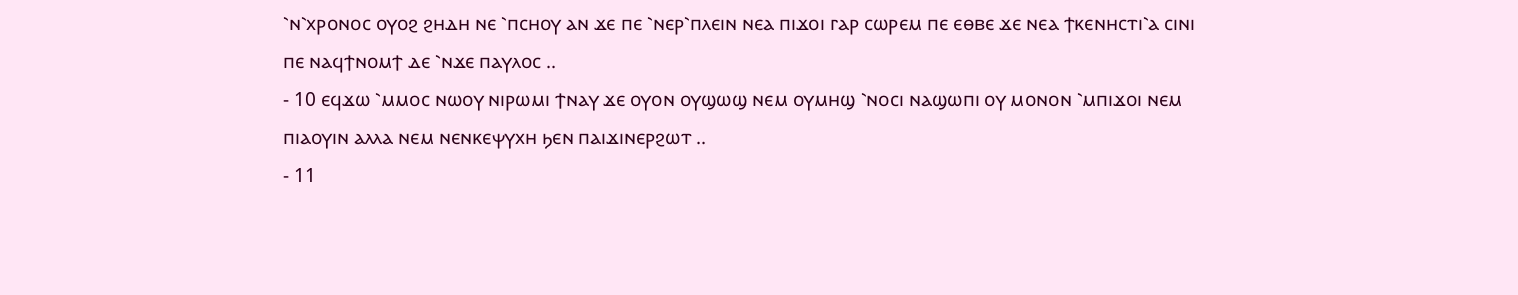⳿ⲛ⳿ⲭⲣⲟⲛⲟⲥ ⲟⲩⲟϩ ϩⲏⲇⲏ ⲛⲉ ⳿ⲡⲥⲏⲟⲩ ⲁⲛ ϫⲉ ⲡⲉ ⳿ⲛⲉⲣ⳿ⲡⲗⲉⲓⲛ ⲛⲉⲁ ⲡⲓϫⲟⲓ ⲅⲁⲣ ⲥⲱⲣⲉⲙ ⲡⲉ ⲉⲑⲃⲉ ϫⲉ ⲛⲉⲁ ϯⲕⲉⲛⲏⲥⲧⲓ⳿ⲁ ⲥⲓⲛⲓ ⲡⲉ ⲛⲁϥϯⲛⲟⲙϯ ⲇⲉ ⳿ⲛϫⲉ ⲡⲁⲩⲗⲟⲥ ..
- 10 ⲉϥϫⲱ ⳿ⲙⲙⲟⲥ ⲛⲱⲟⲩ ⲛⲓⲣⲱⲙⲓ ϯⲛⲁⲩ ϫⲉ ⲟⲩⲟⲛ ⲟⲩϣⲱϣ ⲛⲉⲙ ⲟⲩⲙⲏϣ ⳿ⲛⲟⲥⲓ ⲛⲁϣⲱⲡⲓ ⲟⲩ ⲙⲟⲛⲟⲛ ⳿ⲙⲡⲓϫⲟⲓ ⲛⲉⲙ ⲡⲓⲁⲟⲩⲓⲛ ⲁⲗⲗⲁ ⲛⲉⲙ ⲛⲉⲛⲕⲉⲯⲩⲭⲏ ϧⲉⲛ ⲡⲁⲓϫⲓⲛⲉⲣϩⲱⲧ ..
- 11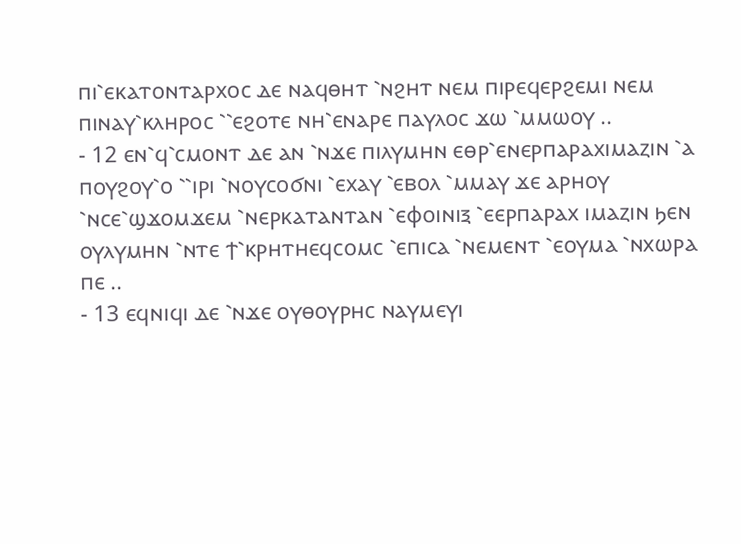ⲡⲓ⳿ⲉⲕⲁⲧⲟⲛⲧⲁⲣⲭⲟⲥ ⲇⲉ ⲛⲁϥⲑⲏⲧ ⳿ⲛϩⲏⲧ ⲛⲉⲙ ⲡⲓⲣⲉϥⲉⲣϩⲉⲙⲓ ⲛⲉⲙ ⲡⲓⲛⲁⲩ⳿ⲕⲗⲏⲣⲟⲥ ⳿⳿ⲉϩⲟⲧⲉ ⲛⲏ⳿ⲉⲛⲁⲣⲉ ⲡⲁⲩⲗⲟⲥ ϫⲱ ⳿ⲙⲙⲱⲟⲩ ..
- 12 ⲉⲛ⳿ϥ⳿ⲥⲙⲟⲛⲧ ⲇⲉ ⲁⲛ ⳿ⲛϫⲉ ⲡⲓⲗⲩⲙⲏⲛ ⲉⲑⲣ⳿ⲉⲛⲉⲣⲡⲁⲣⲁⲭⲓⲙⲁⲍⲓⲛ ⳿ⲁ ⲡⲟⲩϩⲟⲩ⳿ⲟ ⳿⳿ⲓⲣⲓ ⳿ⲛⲟⲩⲥⲟϭⲛⲓ ⳿ⲉⲭⲁⲩ ⳿ⲉⲃⲟⲗ ⳿ⲙⲙⲁⲩ ϫⲉ ⲁⲣⲏⲟⲩ ⳿ⲛⲥⲉ⳿ϣϫⲟⲙϫⲉⲙ ⳿ⲛⲉⲣⲕⲁⲧⲁⲛⲧⲁⲛ ⳿ⲉⲫⲟⲓⲛⲓⲝ ⳿ⲉⲉⲣⲡⲁⲣⲁⲭ ⲓⲙⲁⲍⲓⲛ ϧⲉⲛ ⲟⲩⲗⲩⲙⲏⲛ ⳿ⲛⲧⲉ ϯ⳿ⲕⲣⲏⲧⲏⲉϥⲥⲟⲙⲥ ⳿ⲉⲡⲓⲥⲁ ⳿ⲛⲉⲙⲉⲛⲧ ⳿ⲉⲟⲩⲙⲁ ⳿ⲛⲭⲱⲣⲁ ⲡⲉ ..
- 13 ⲉϥⲛⲓϥⲓ ⲇⲉ ⳿ⲛϫⲉ ⲟⲩⲑⲟⲩⲣⲏⲥ ⲛⲁⲩⲙⲉⲩⲓ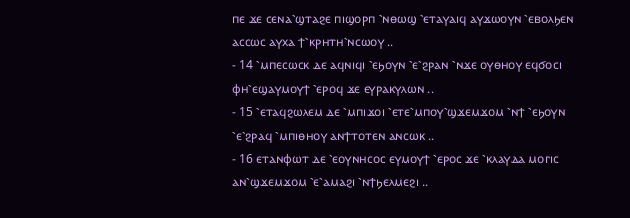ⲡⲉ ϫⲉ ⲥⲉⲛⲁ⳿ϣⲧⲁϩⲉ ⲡⲓϣⲟⲣⲡ ⳿ⲛⲑⲱϣ ⳿ⲉⲧⲁⲩⲁⲓϥ ⲁⲩϫⲱⲟⲩⲛ ⳿ⲉⲃⲟⲗϧⲉⲛ ⲁⲥⲥⲱⲥ ⲁⲩⲭⲁ ϯ⳿ⲕⲣⲏⲧⲏ⳿ⲛⲥⲱⲟⲩ ..
- 14 ⳿ⲙⲡⲉⲥⲱⲥⲕ ⲇⲉ ⲁϥⲛⲓϥⲓ ⳿ⲉϧⲟⲩⲛ ⳿ⲉ⳿ϩⲣⲁⲛ ⳿ⲛϫⲉ ⲟⲩⲑⲏⲟⲩ ⲉϥϭⲟⲥⲓ ⲫⲏ⳿ⲉϣⲁⲩⲙⲟⲩϯ ⳿ⲉⲣⲟϥ ϫⲉ ⲉⲩⲣⲁⲕⲩⲗⲱⲛ ..
- 15 ⳿ⲉⲧⲁϥϩⲱⲗⲉⲙ ⲇⲉ ⳿ⲙⲡⲓϫⲟⲓ ⳿ⲉⲧⲉ⳿ⲙⲡⲟⲩ⳿ϣϫⲉⲙϫⲟⲙ ⳿ⲛϯ ⳿ⲉϧⲟⲩⲛ ⳿ⲉ⳿ϩⲣⲁϥ ⳿ⲙⲡⲓⲑⲏⲟⲩ ⲁⲛϯⲧⲟⲧⲉⲛ ⲁⲛⲥⲱⲕ ..
- 16 ⲉⲧⲁⲛⲫⲱⲧ ⲇⲉ ⳿ⲉⲟⲩⲛⲏⲥⲟⲥ ⲉⲩⲙⲟⲩϯ ⳿ⲉⲣⲟⲥ ϫⲉ ⳿ⲕⲗⲁⲩⲇⲁ ⲙⲟⲅⲓⲥ ⲁⲛ⳿ϣϫⲉⲙϫⲟⲙ ⳿ⲉ⳿ⲁⲙⲁϩⲓ ⳿ⲛϯϧⲉⲗⲙⲉϩⲓ ..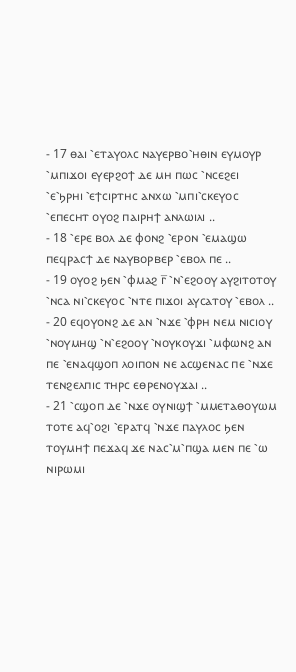- 17 ⲑⲁⲓ ⳿ⲉⲧⲁⲩⲟⲗⲥ ⲛⲁⲩⲉⲣⲃⲟ⳿ⲏⲑⲓⲛ ⲉⲩⲙⲟⲩⲣ ⳿ⲙⲡⲓϫⲟⲓ ⲉⲩⲉⲣϩⲟϯ ⲇⲉ ⲙⲏ ⲡⲱⲥ ⳿ⲛⲥⲉϩⲉⲓ ⳿ⲉ⳿ϧⲣⲏⲓ ⳿ⲉϯⲥⲓⲣⲧⲏⲥ ⲁⲛⲭⲱ ⳿ⲙⲡⲓ⳿ⲥⲕⲉⲩⲟⲥ ⳿ⲉⲡⲉⲥⲏⲧ ⲟⲩⲟϩ ⲡⲁⲓⲣⲏϯ ⲁⲛⲗⲱⲓⲗⲓ ..
- 18 ⳿ⲉⲣⲉ ⲃⲟⲗ ⲇⲉ ⲫⲟⲛϩ ⳿ⲉⲣⲟⲛ ⳿ⲉⲙⲁϣⲱ ⲡⲉϥⲣⲁⲥϯ ⲇⲉ ⲛⲁⲩⲃⲟⲣⲃⲉⲣ ⳿ⲉⲃⲟⲗ ⲡⲉ ..
- 19 ⲟⲩⲟϩ ϧⲉⲛ ⳿ⲫⲙⲁϩ ⲅ̅ ⳿ⲛ⳿ⲉϩⲟⲟⲩ ⲁⲩϩⲓⲧⲟⲧⲟⲩ ⳿ⲛⲥⲁ ⲛⲓ⳿ⲥⲕⲉⲩⲟⲥ ⳿ⲛⲧⲉ ⲡⲓϫⲟⲓ ⲁⲩⲥⲁⲧⲟⲩ ⳿ⲉⲃⲟⲗ ..
- 20 ⲉϥⲟⲩⲟⲛϩ ⲇⲉ ⲁⲛ ⳿ⲛϫⲉ ⳿ⲫⲣⲏ ⲛⲉⲙ ⲛⲓⲥⲓⲟⲩ ⳿ⲛⲟⲩⲙⲏϣ ⳿ⲛ⳿ⲉϩⲟⲟⲩ ⳿ⲛⲟⲩⲕⲟⲩϫⲓ ⳿ⲙⲫⲱⲛϩ ⲁⲛ ⲡⲉ ⳿ⲉⲛⲁϥϣⲟⲡ ⲗⲟⲓⲡⲟⲛ ⲛⲉ ⲁⲥϣⲉⲛⲁⲥ ⲡⲉ ⳿ⲛϫⲉ ⲧⲉⲛϩⲉⲗⲡⲓⲥ ⲧⲏⲣⲥ ⲉⲑⲣⲉⲛⲟⲩϫⲁⲓ ..
- 21 ⳿ⲥϣⲟⲡ ⲇⲉ ⳿ⲛϫⲉ ⲟⲩⲛⲓϣϯ ⳿ⲙⲙⲉⲧⲁⲑⲟⲩⲱⲙ ⲧⲟⲧⲉ ⲁϥ⳿ⲟϩⲓ ⳿ⲉⲣⲁⲧϥ ⳿ⲛϫⲉ ⲡⲁⲩⲗⲟⲥ ϧⲉⲛ ⲧⲟⲩⲙⲏϯ ⲡⲉϫⲁϥ ϫⲉ ⲛⲁⲥ⳿ⲙ⳿ⲡϣⲁ ⲙⲉⲛ ⲡⲉ ⳿ⲱ ⲛⲓⲣⲱⲙⲓ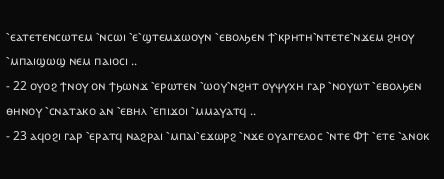⳿ⲉⲁⲧⲉⲧⲉⲛⲥⲱⲧⲉⲙ ⳿ⲛⲥⲱⲓ ⳿ⲉ⳿ϣⲧⲉⲙϫⲱⲟⲩⲛ ⳿ⲉⲃⲟⲗϧⲉⲛ ϯ⳿ⲕⲣⲏⲧⲏ⳿ⲛⲧⲉⲧⲉ⳿ⲛϫⲉⲙ ϩⲏⲟⲩ ⳿ⲙⲡⲁⲓϣⲱϣ ⲛⲉⲙ ⲡⲁⲓⲟⲥⲓ ..
- 22 ⲟⲩⲟϩ ϯⲛⲟⲩ ⲟⲛ ϯϧⲱⲛϫ ⳿ⲉⲣⲱⲧⲉⲛ ⳿ⲱⲟⲩ⳿ⲛϩⲏⲧ ⲟⲩⲯⲩⲭⲏ ⲅⲁⲣ ⳿ⲛⲟⲩⲱⲧ ⳿ⲉⲃⲟⲗϧⲉⲛ ⲑⲏⲛⲟⲩ ⳿ⲥⲛⲁⲧⲁⲕⲟ ⲁⲛ ⳿ⲉⲃⲏⲗ ⳿ⲉⲡⲓϫⲟⲓ ⳿ⲙⲙⲁⲩⲁⲧϥ ..
- 23 ⲁϥⲟϩⲓ ⲅⲁⲣ ⳿ⲉⲣⲁⲧϥ ⲛⲁϩⲣⲁⲓ ⳿ⲙⲡⲁⲓ⳿ⲉϫⲱⲣϩ ⳿ⲛϫⲉ ⲟⲩⲁⲅⲅⲉⲗⲟⲥ ⳿ⲛⲧⲉ Ⲫϯ ⳿ⲉⲧⲉ ⳿ⲁⲛⲟⲕ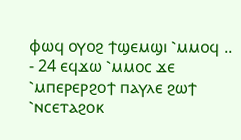ⲫⲱϥ ⲟⲩⲟϩ ϯϣⲉⲙϣⲓ ⳿ⲙⲙⲟϥ ..
- 24 ⲉϥϫⲱ ⳿ⲙⲙⲟⲥ ϫⲉ ⳿ⲙⲡⲉⲣⲉⲣϩⲟϯ ⲡⲁⲩⲗⲉ ϩⲱϯ ⳿ⲛⲥⲉⲧⲁϩⲟⲕ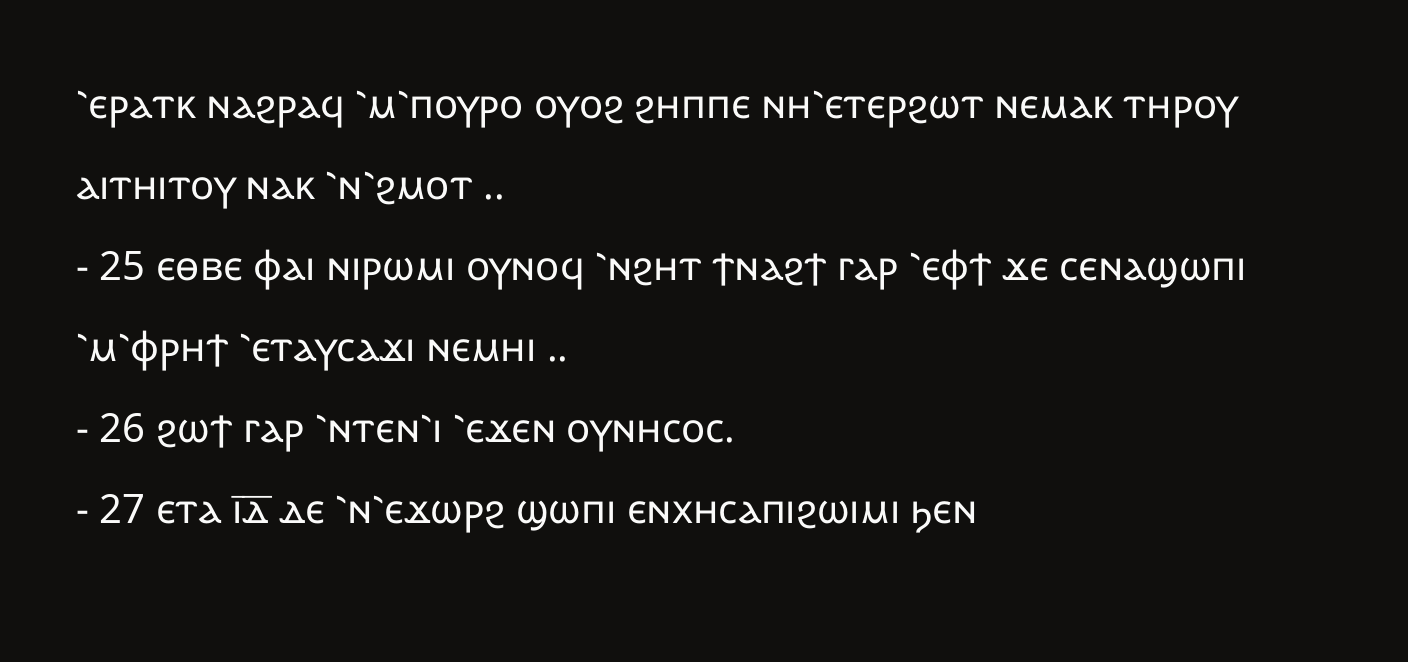⳿ⲉⲣⲁⲧⲕ ⲛⲁϩⲣⲁϥ ⳿ⲙ⳿ⲡⲟⲩⲣⲟ ⲟⲩⲟϩ ϩⲏⲡⲡⲉ ⲛⲏ⳿ⲉⲧⲉⲣϩⲱⲧ ⲛⲉⲙⲁⲕ ⲧⲏⲣⲟⲩ ⲁⲓⲧⲏⲓⲧⲟⲩ ⲛⲁⲕ ⳿ⲛ⳿ϩⲙⲟⲧ ..
- 25 ⲉⲑⲃⲉ ⲫⲁⲓ ⲛⲓⲣⲱⲙⲓ ⲟⲩⲛⲟϥ ⳿ⲛϩⲏⲧ ϯⲛⲁϩϯ ⲅⲁⲣ ⳿ⲉⲫϯ ϫⲉ ⲥⲉⲛⲁϣⲱⲡⲓ ⳿ⲙ⳿ⲫⲣⲏϯ ⳿ⲉⲧⲁⲩⲥⲁϫⲓ ⲛⲉⲙⲏⲓ ..
- 26 ϩⲱϯ ⲅⲁⲣ ⳿ⲛⲧⲉⲛ⳿ⲓ ⳿ⲉϫⲉⲛ ⲟⲩⲛⲏⲥⲟⲥ.
- 27 ⲉⲧⲁ ⲓ̅ⲇ̅ ⲇⲉ ⳿ⲛ⳿ⲉϫⲱⲣϩ ϣⲱⲡⲓ ⲉⲛⲭⲏⲥⲁⲡⲓϩⲱⲓⲙⲓ ϧⲉⲛ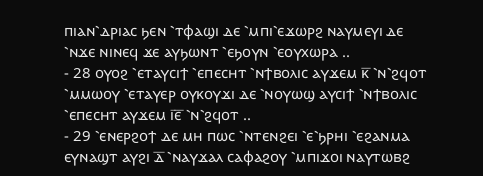ⲡⲓⲁⲛ⳿ⲇⲣⲓⲁⲥ ϧⲉⲛ ⳿ⲧⲫⲁϣⲓ ⲇⲉ ⳿ⲙⲡⲓ⳿ⲉϫⲱⲣϩ ⲛⲁⲩⲙⲉⲩⲓ ⲇⲉ ⳿ⲛϫⲉ ⲛⲓⲛⲉϥ ϫⲉ ⲁⲩϧⲱⲛⲧ ⳿ⲉϧⲟⲩⲛ ⳿ⲉⲟⲩⲭⲱⲣⲁ ..
- 28 ⲟⲩⲟϩ ⳿ⲉⲧⲁⲩⲥⲓϯ ⳿ⲉⲡⲉⲥⲏⲧ ⳿ⲛϯⲃⲟⲗⲓⲥ ⲁⲩϫⲉⲙ ⲕ̅ ⳿ⲛ⳿ϩϥⲟⲧ ⳿ⲙⲙⲱⲟⲩ ⳿ⲉⲧⲁⲩⲉⲣ ⲟⲩⲕⲟⲩϫⲓ ⲇⲉ ⳿ⲛⲟⲩⲱϣ ⲁⲩⲥⲓϯ ⳿ⲛϯⲃⲟⲗⲓⲥ ⳿ⲉⲡⲉⲥⲏⲧ ⲁⲩϫⲉⲙ ⲓ̅ⲉ̅ ⳿ⲛ⳿ϩϥⲟⲧ ..
- 29 ⳿ⲉⲛⲉⲣϩⲟϯ ⲇⲉ ⲙⲏ ⲡⲱⲥ ⳿ⲛⲧⲉⲛϩⲉⲓ ⳿ⲉ⳿ϧⲣⲏⲓ ⳿ⲉϩⲁⲛⲙⲁ ⲉⲩⲛⲁϣⲧ ⲁⲩϩⲓ ⲇ̅ ⳿ⲛⲁⲩϫⲁⲗ ⲥⲁⲫⲁϩⲟⲩ ⳿ⲙⲡⲓϫⲟⲓ ⲛⲁⲩⲧⲱⲃϩ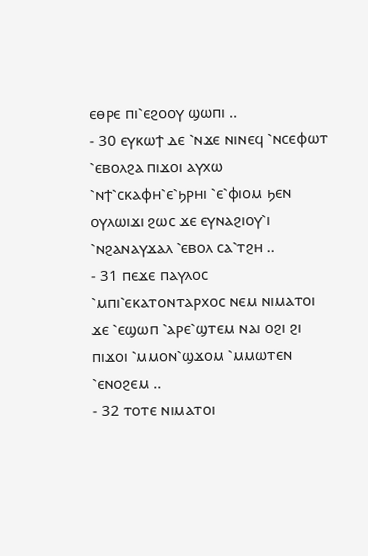ⲉⲑⲣⲉ ⲡⲓ⳿ⲉϩⲟⲟⲩ ϣⲱⲡⲓ ..
- 30 ⲉⲩⲕⲱϯ ⲇⲉ ⳿ⲛϫⲉ ⲛⲓⲛⲉϥ ⳿ⲛⲥⲉⲫⲱⲧ ⳿ⲉⲃⲟⲗϩⲁ ⲡⲓϫⲟⲓ ⲁⲩⲭⲱ ⳿ⲛϯ⳿ⲥⲕⲁⲫⲏ⳿ⲉ⳿ϧⲣⲏⲓ ⳿ⲉ⳿ⲫⲓⲟⲙ ϧⲉⲛ ⲟⲩⲗⲱⲓϫⲓ ϩⲱⲥ ϫⲉ ⲉⲩⲛⲁϩⲓⲟⲩ⳿ⲓ ⳿ⲛϩⲁⲛⲁⲩϫⲁⲗ ⳿ⲉⲃⲟⲗ ⲥⲁ⳿ⲧϩⲏ ..
- 31 ⲡⲉϫⲉ ⲡⲁⲩⲗⲟⲥ ⳿ⲙⲡⲓ⳿ⲉⲕⲁⲧⲟⲛⲧⲁⲣⲭⲟⲥ ⲛⲉⲙ ⲛⲓⲙⲁⲧⲟⲓ ϫⲉ ⳿ⲉϣⲱⲡ ⳿ⲁⲣⲉ⳿ϣⲧⲉⲙ ⲛⲁⲓ ⲟϩⲓ ϩⲓ ⲡⲓϫⲟⲓ ⳿ⲙⲙⲟⲛ⳿ϣϫⲟⲙ ⳿ⲙⲙⲱⲧⲉⲛ ⳿ⲉⲛⲟϩⲉⲙ ..
- 32 ⲧⲟⲧⲉ ⲛⲓⲙⲁⲧⲟⲓ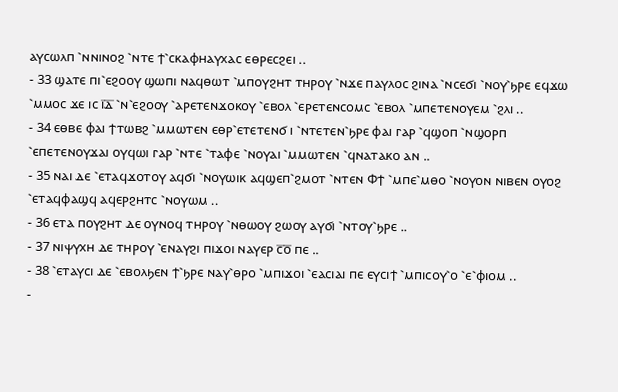ⲁⲩⲥⲱⲗⲡ ⳿ⲛⲛⲓⲛⲟϩ ⳿ⲛⲧⲉ ϯ⳿ⲥⲕⲁⲫⲏⲁⲩⲭⲁⲥ ⲉⲑⲣⲉⲥϩⲉⲓ ..
- 33 ϣⲁⲧⲉ ⲡⲓ⳿ⲉϩⲟⲟⲩ ϣⲱⲡⲓ ⲛⲁϥⲑⲱⲧ ⳿ⲙⲡⲟⲩϩⲏⲧ ⲧⲏⲣⲟⲩ ⳿ⲛϫⲉ ⲡⲁⲩⲗⲟⲥ ϩⲓⲛⲁ ⳿ⲛⲥⲉϭⲓ ⳿ⲛⲟⲩ⳿ϧⲣⲉ ⲉϥϫⲱ ⳿ⲙⲙⲟⲥ ϫⲉ ⲓⲥ ⲓ̅ⲇ̅ ⳿ⲛ⳿ⲉϩⲟⲟⲩ ⳿ⲁⲣⲉⲧⲉⲛϫⲟⲕⲟⲩ ⳿ⲉⲃⲟⲗ ⳿ⲉⲣⲉⲧⲉⲛⲥⲟⲙⲥ ⳿ⲉⲃⲟⲗ ⳿ⲙⲡⲉⲧⲉⲛⲟⲩⲉⲙ ⳿ϩⲗⲓ ..
- 34 ⲉⲑⲃⲉ ⲫⲁⲓ ϯⲧⲱⲃϩ ⳿ⲙⲙⲱⲧⲉⲛ ⲉⲑⲣ⳿ⲉⲧⲉⲧⲉⲛϭ ⲓ ⳿ⲛⲧⲉⲧⲉⲛ⳿ϧⲣⲉ ⲫⲁⲓ ⲅⲁⲣ ⳿ϥϣⲟⲡ ⳿ⲛϣⲟⲣⲡ ⳿ⲉⲡⲉⲧⲉⲛⲟⲩϫⲁⲓ ⲟⲩϥⲱⲓ ⲅⲁⲣ ⳿ⲛⲧⲉ ⳿ⲧⲁⲫⲉ ⳿ⲛⲟⲩⲁⲓ ⳿ⲙⲙⲱⲧⲉⲛ ⳿ϥⲛⲁⲧⲁⲕⲟ ⲁⲛ ..
- 35 ⲛⲁⲓ ⲇⲉ ⳿ⲉⲧⲁϥϫⲟⲧⲟⲩ ⲁϥϭⲓ ⳿ⲛⲟⲩⲱⲓⲕ ⲁϥϣⲉⲡ⳿ϩⲙⲟⲧ ⳿ⲛⲧⲉⲛ Ⲫϯ ⳿ⲙⲡⲉ⳿ⲙⲑⲟ ⳿ⲛⲟⲩⲟⲛ ⲛⲓⲃⲉⲛ ⲟⲩⲟϩ ⳿ⲉⲧⲁϥⲫⲁϣϥ ⲁϥⲉⲣϩⲏⲧⲥ ⳿ⲛⲟⲩⲱⲙ ..
- 36 ⲉⲧⲁ ⲡⲟⲩϩⲏⲧ ⲇⲉ ⲟⲩⲛⲟϥ ⲧⲏⲣⲟⲩ ⳿ⲛⲑⲱⲟⲩ ϩⲱⲟⲩ ⲁⲩϭⲓ ⳿ⲛⲧⲟⲩ⳿ϧⲣⲉ ..
- 37 ⲛⲓⲯⲩⲭⲏ ⲇⲉ ⲧⲏⲣⲟⲩ ⳿ⲉⲛⲁⲩϩⲓ ⲡⲓϫⲟⲓ ⲛⲁⲩⲉⲣ ⲥ̅ⲟ̅ ⲡⲉ ..
- 38 ⳿ⲉⲧⲁⲩⲥⲓ ⲇⲉ ⳿ⲉⲃⲟⲗϧⲉⲛ ϯ⳿ϧⲣⲉ ⲛⲁⲩ⳿ⲑⲣⲟ ⳿ⲙⲡⲓϫⲟⲓ ⳿ⲉⲁⲥⲓⲁⲓ ⲡⲉ ⲉⲩⲥⲓϯ ⳿ⲙⲡⲓⲥⲟⲩ⳿ⲟ ⳿ⲉ⳿ⲫⲓⲟⲙ ..
-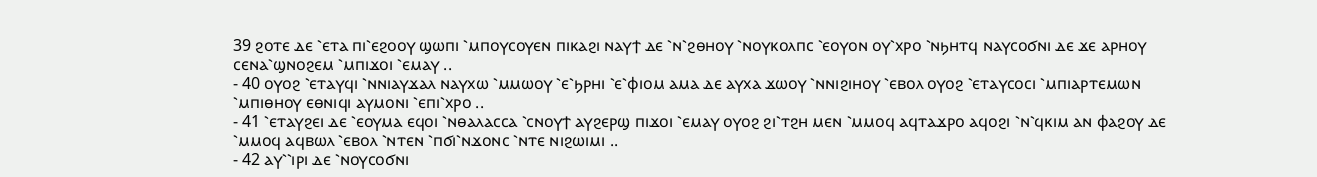39 ϩⲟⲧⲉ ⲇⲉ ⳿ⲉⲧⲁ ⲡⲓ⳿ⲉϩⲟⲟⲩ ϣⲱⲡⲓ ⳿ⲙⲡⲟⲩⲥⲟⲩⲉⲛ ⲡⲓⲕⲁϩⲓ ⲛⲁⲩϯ ⲇⲉ ⳿ⲛ⳿ϩⲑⲏⲟⲩ ⳿ⲛⲟⲩⲕⲟⲗⲡⲥ ⳿ⲉⲟⲩⲟⲛ ⲟⲩ⳿ⲭⲣⲟ ⳿ⲛϧⲏⲧϥ ⲛⲁⲩⲥⲟϭⲛⲓ ⲇⲉ ϫⲉ ⲁⲣⲏⲟⲩ ⲥⲉⲛⲁ⳿ϣⲛⲟϩⲉⲙ ⳿ⲙⲡⲓϫⲟⲓ ⳿ⲉⲙⲁⲩ ..
- 40 ⲟⲩⲟϩ ⳿ⲉⲧⲁⲩϥⲓ ⳿ⲛⲛⲓⲁⲩϫⲁⲗ ⲛⲁⲩⲭⲱ ⳿ⲙⲙⲱⲟⲩ ⳿ⲉ⳿ϧⲣⲏⲓ ⳿ⲉ⳿ⲫⲓⲟⲙ ⲁⲙⲁ ⲇⲉ ⲁⲩⲭⲁ ϫⲱⲟⲩ ⳿ⲛⲛⲓϩⲓⲏⲟⲩ ⳿ⲉⲃⲟⲗ ⲟⲩⲟϩ ⳿ⲉⲧⲁⲩⲥⲟⲥⲓ ⳿ⲙⲡⲓⲁⲣⲧⲉⲙⲱⲛ ⳿ⲙⲡⲓⲑⲏⲟⲩ ⲉⲑⲛⲓϥⲓ ⲁⲩⲙⲟⲛⲓ ⳿ⲉⲡⲓ⳿ⲭⲣⲟ ..
- 41 ⳿ⲉⲧⲁⲩϩⲉⲓ ⲇⲉ ⳿ⲉⲟⲩⲙⲁ ⲉϥⲟⲓ ⳿ⲛⲑⲁⲗⲁⲥⲥⲁ ⳿ⲥⲛⲟⲩϯ ⲁⲩϩⲉⲣϣ ⲡⲓϫⲟⲓ ⳿ⲉⲙⲁⲩ ⲟⲩⲟϩ ϩⲓ⳿ⲧϩⲏ ⲙⲉⲛ ⳿ⲙⲙⲟϥ ⲁϥⲧⲁϫⲣⲟ ⲁϥⲟϩⲓ ⳿ⲛ⳿ϥⲕⲓⲙ ⲁⲛ ⲫⲁϩⲟⲩ ⲇⲉ ⳿ⲙⲙⲟϥ ⲁϥⲃⲱⲗ ⳿ⲉⲃⲟⲗ ⳿ⲛⲧⲉⲛ ⳿ⲡϭⲓ⳿ⲛϫⲟⲛⲥ ⳿ⲛⲧⲉ ⲛⲓϩⲱⲓⲙⲓ ..
- 42 ⲁⲩ⳿⳿ⲓⲣⲓ ⲇⲉ ⳿ⲛⲟⲩⲥⲟϭⲛⲓ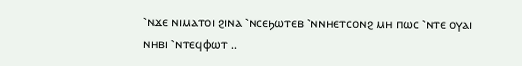⳿ⲛϫⲉ ⲛⲓⲙⲁⲧⲟⲓ ϩⲓⲛⲁ ⳿ⲛⲥⲉϧⲱⲧⲉⲃ ⳿ⲛⲛⲏⲉⲧⲥⲟⲛϩ ⲙⲏ ⲡⲱⲥ ⳿ⲛⲧⲉ ⲟⲩⲁⲓ ⲛⲏⲃⲓ ⳿ⲛⲧⲉϥⲫⲱⲧ ..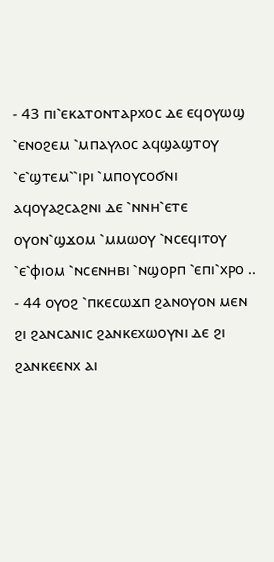- 43 ⲡⲓ⳿ⲉⲕⲁⲧⲟⲛⲧⲁⲣⲭⲟⲥ ⲇⲉ ⲉϥⲟⲩⲱϣ ⳿ⲉⲛⲟϩⲉⲙ ⳿ⲙⲡⲁⲩⲗⲟⲥ ⲁϥϣⲁϣⲧⲟⲩ ⳿ⲉ⳿ϣⲧⲉⲙ⳿⳿ⲓⲣⲓ ⳿ⲙⲡⲟⲩⲥⲟϭⲛⲓ ⲁϥⲟⲩⲁϩⲥⲁϩⲛⲓ ⲇⲉ ⳿ⲛⲛⲏ⳿ⲉⲧⲉ ⲟⲩⲟⲛ⳿ϣϫⲟⲙ ⳿ⲙⲙⲱⲟⲩ ⳿ⲛⲥⲉϥⲓⲧⲟⲩ ⳿ⲉ⳿ⲫⲓⲟⲙ ⳿ⲛⲥⲉⲛⲏⲃⲓ ⳿ⲛϣⲟⲣⲡ ⳿ⲉⲡⲓ⳿ⲭⲣⲟ ..
- 44 ⲟⲩⲟϩ ⳿ⲡⲕⲉⲥⲱϫⲡ ϩⲁⲛⲟⲩⲟⲛ ⲙⲉⲛ ϩⲓ ϩⲁⲛⲥⲁⲛⲓⲥ ϩⲁⲛⲕⲉⲭⲱⲟⲩⲛⲓ ⲇⲉ ϩⲓ ϩⲁⲛⲕⲉⲉⲛⲭ ⲁⲓ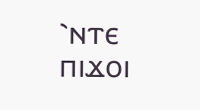⳿ⲛⲧⲉ ⲡⲓϫⲟⲓ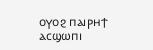ⲟⲩⲟϩ ⲡⲁⲓⲣⲏϯ ⲁⲥϣⲱⲡⲓ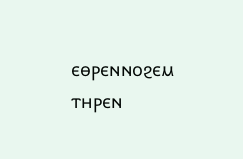ⲉⲑⲣⲉⲛⲛⲟϩⲉⲙ ⲧⲏⲣⲉⲛ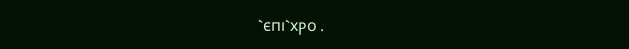⳿ⲉⲡⲓ⳿ⲭⲣⲟ .